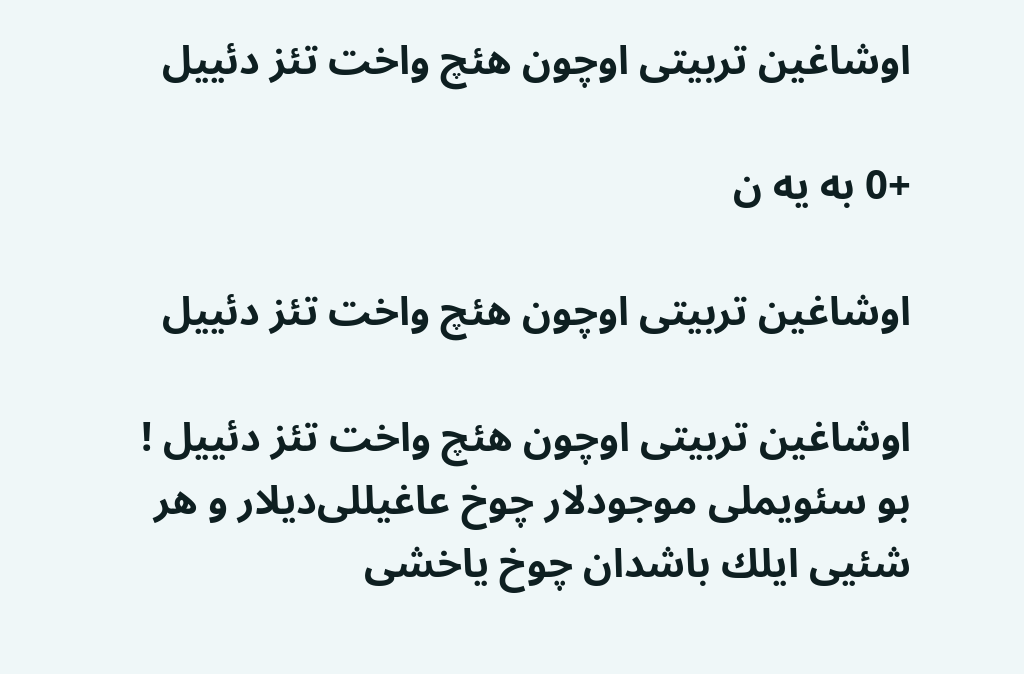اوشاغین تربیتی اوچون هئچ واخت تئز دئییل

+0 به یه ن

اوشاغین تربیتی اوچون هئچ واخت تئز دئییل

اوشاغین تربیتی اوچون هئچ واخت تئز دئییل ! بو سئویملی موجودلار چوخ عاغیللی‌دیلار و هر شئیی ایلك باشدان چوخ یاخشی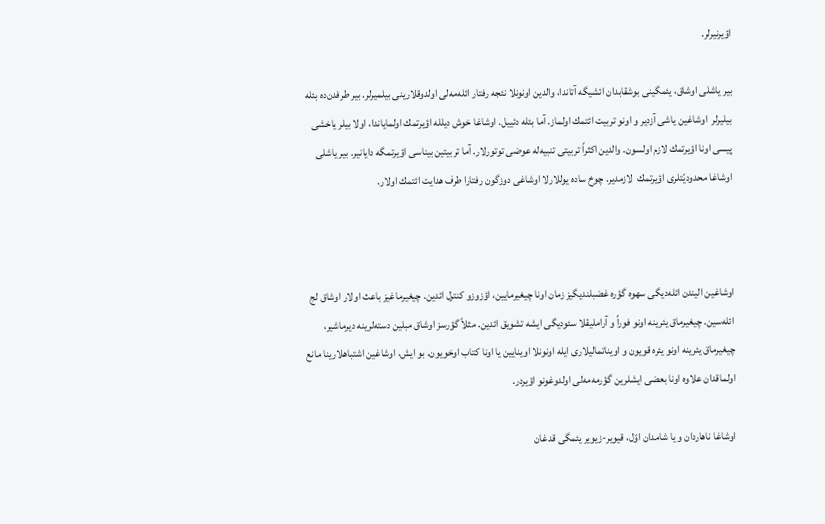اؤیرنیرلر.

بیر یاشلی اوشاق، یئمگینی بوشقابدان ائشیگه آتاندا، والدین اونونلا نئجه رفتار ائله‌مه‌لی اولدوقلارینی بیلمیرلر. بیر طرفدن‌ده بئله بیلیرلر  اوشاغین یاشی آزدیر و اونو تربیت ائتمك اولماز. آما بئله دئییل. اوشاغا خوش دیلله اؤیرتمك اولمایاندا، اولا بیلر یاخشی پیسی اونا اؤیرتمك لازم اولسون. والدین اكثراً تربیتی تنبیه‌له عوضی توتورلار. آما تربیتین بیناسی اؤیرتمگه دایانیر. بیر یاشلی اوشاغا محدودیّتلری اؤیرتمك  لازمدیر. چوخ ساده یوللارلا اوشاغی دوزگون رفتارا طرف هدایت ائتمك اولار.



اوشاغین الیندن ائله‌دیگی سهوه گؤره غضبلندیگیز زمان اونا چیغیرمایین، اؤزوزو كنترل ائدین. چیغیرماغیز باعث اولار اوشاق لج ائله‌سین. چیغیرماق یئرینه اونو فوراً و آراملیقلا سئودیگی ایشه تشویق ائدین. مثلاً گؤرسز اوشاق مبلین دسته‌لرینه دیرماشیر، چیغیرماق یئرینه اونو یئره قویون و اویناتمالیلاری ایله اونونلا اوینایین یا اونا كتاب اوخویون. بو ایش، اوشاغین اشتباهلارینا مانع اولماقدان علاوه اونا بعضی ایشلرین گؤرمه‌مه‌لی اولدوغونو اؤیردر.

اوشاغا ناهاردان و یا شامدان اوّل، قیویر-زیویر یئمگی قدغان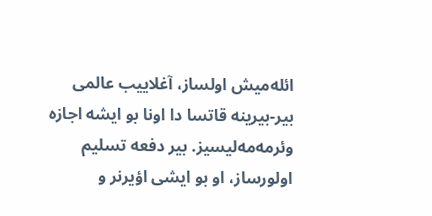ائله‌میش اولساز، آغلاییب عالمی بیر-بیرینه قاتسا دا اونا بو ایشه اجازه وئرمه‌مه‌لیسیز. بیر دفعه تسلیم اولورساز، او بو ایشی اؤیرنر و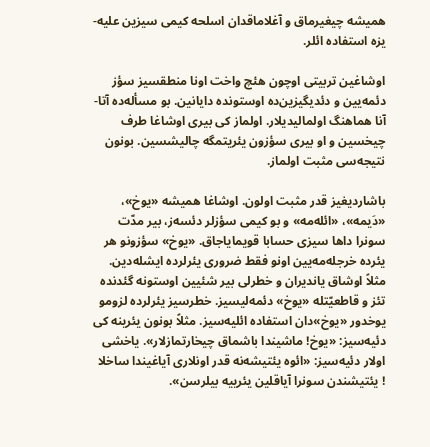همیشه چیغیرماق و آغلاماقدان اسلحه كیمی سیزین علیه-یزه استفاده ائلر.

اوشاغین تربیتی اوچون هئچ واخت اونا منطقسیز سؤز دئمه‌یین و دئدیگیزین‌ده اوستونده دایانین. بو مسأله‌ده آتا-آنا هماهنگ اولمالیدیلار. اولماز كی بیری اوشاغا طرف چیخسین و او بیری سؤزون یئریتمگه چالیشسین. بونون نتیجه‌سی مثبت اولماز.

باشاردیغیز قدر مثبت اولون. اوشاغا همیشه «یوخ»، «دَیمه»، «ائله‌مه» و بو كیمی سؤزلر دئسه‌ز، بیر مدّت سونرا داها سیزی حسابا قویمایا‌جاق. «یوخ» سؤزونو هر یئرده خرجله‌مه‌یین اونو فقط ضروری یئرلرده ایشله‌دین. مثلاً اوشاق یاندیران و خطرلی بیر شئیین اوستونه گئدنده تئز و قاطعیّتله «یوخ» دئمه‌لیسیز. خطرسیز یئرلرده لزومو یوخدور «یوخ»دان استفاده ائلیه‌سیز. مثلاً بونون یئرینه كی دئیه‌سیز: «یوخ! ماشیندا باشماق چیخارتمازلار». یاخشی اولار دئیه‌سیز: «ائوه یئتیشه‌نه قدر اونلاری آیاغیندا ساخلا ! یئتیشندن سونرا آیاقلین یئرییه بیلرسن».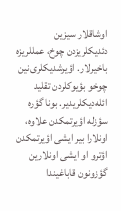اوشاقلار سیزین دئدیكلریزدن چوخ، عمللریزه باخیرلار. اؤیرشدیكلری‌نین چوخو بؤیوكلردن تقلید ائله‌دیكلریدیر. بونا گؤره سؤزله اؤیرتمكدن علاوه، اونلارا بیر ایشی اؤیرتمكدن اؤترو او ایشی اونلارین گؤزونون قاباغیندا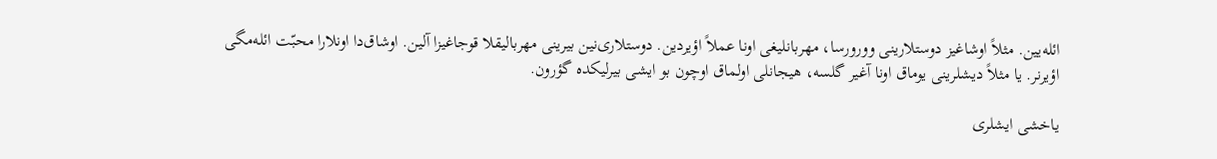ائله‌یین. مثلاً اوشاغیز دوستلارینی وورورسا، مهربانلیغی اونا عملاً اؤیردین. دوستلاری‌نین بیرینی مهربالیقلا قوجاغیزا آلین. اوشاق‌دا اونلارا محبّت ائله‌مگی اؤیرنر. یا مثلاً دیشلرینی یوماق اونا آغیر گلسه، هیجانلی اولماق اوچون بو ایشی بیرلیكده گؤرون.

یاخشی ایشلری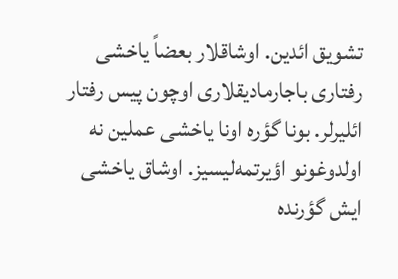تشویق ائدین. اوشاقلار بعضاً یاخشی رفتاری باجارمادیقلاری اوچون پیس رفتار ائلیرلر. بونا گؤره اونا یاخشی عملین نه اولدوغونو اؤیرتمه‌لیسیز. اوشاق یاخشی ایش گؤرنده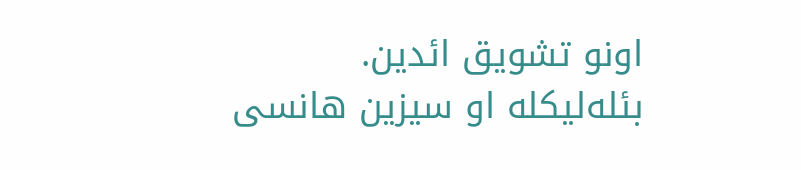اونو تشویق ائدین. بئله‌لیكله او سیزین هانسی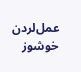عمل‌لردن خوشوز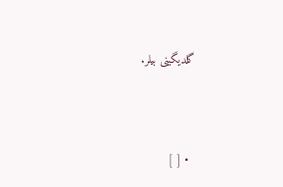گلدیگینی بیلر.



  • [ ]